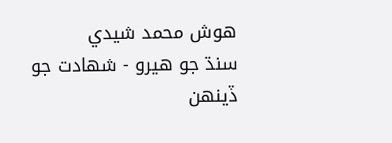ھوش محمد شيدي
سنڌ جو ھيرو - شھادت جو
ڏينھن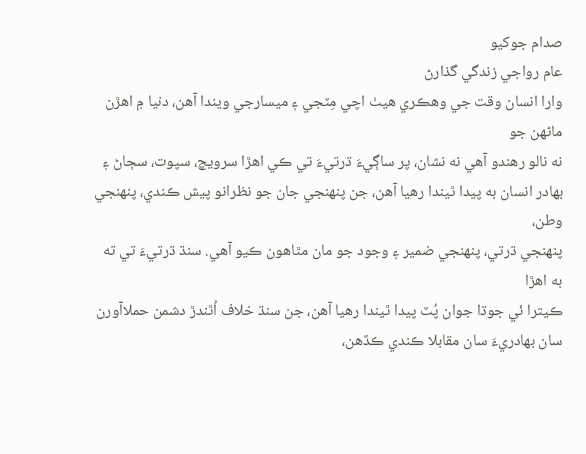صدام جوکيو
عام رواجي زندگي گذارڻ
وارا انسان وقت جي وهڪري هيٺ اچي مِٽجي ۽ ميسارجي ويندا آهن، دنيا ۾ اهڙن ماڻهن جو
نه نالو رهندو آهي نه نشان، پر ساڳيءَ ڌرتيءَ تي ڪي اهڙا سرويچ، سپوت، سڄاڻ ۽
بهادر انسان به پيدا ٿيندا رهيا آهن، جن پنهنجي جان جو نظرانو پيش ڪندي، پنهنجي وطن،
پنهنجي ڌرتي، پنهنجي ضمير ۽ وجود جو مان مٿاهون ڪيو آهي. سنڌ ڌرتيءَ تي ته به اهڙا
ڪيترا ئي جوڌا جوان پُٽ پيدا ٿيندا رهيا آهن، جن سنڌ خلاف اُٿندڙ دشمن حملاآورن
سان بهادريءَ سان مقابلا ڪندي ڪڏهن،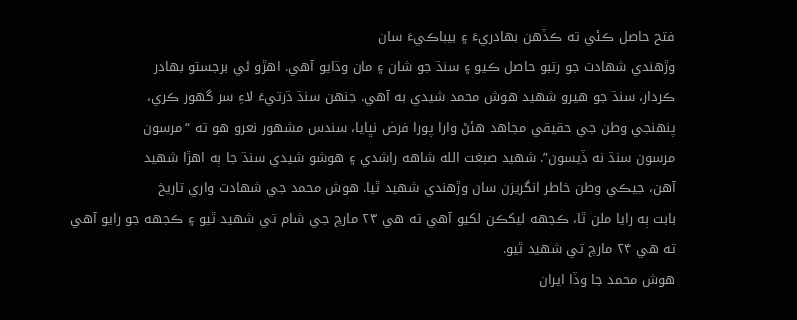فتح حاصل ڪئي ته ڪڏهن بهادريءَ ۽ بيباڪيءَ سان
وڙهندي شهادت جو رتبو حاصل ڪيو ۽ سنڌ جو شان ۽ مان وڌايو آهي. اهڙو ئي برجستو بهادر
ڪردار، سنڌ جو هيرو شهيد هوش محمد شيدي به آهي. جنهن سنڌ ڌرتيءَ لاءِ سر گهور ڪري،
پنهنجي وطن جي حقيقي مجاهد هئڻ وارا پورا فرض نڀايا، سندس مشهور نعرو هو ته “مرسون
مرسون سنڌ نه ڏيسون”. شهيد صبغت الله شاهه راشدي ۽ هوشو شيدي سنڌ جا ٻه اهڙا شهيد
آهن، جيڪي وطن خاطر انگريزن سان وڙهندي شهيد ٿيا. هوش محمد جي شهادت واري تاريخ
بابت ٻه رايا ملن ٿا، ڪجهه ليکڪن لکيو آهي ته هي ۲۳ مارچ جي شام تي شهيد ٿيو ۽ ڪجهه جو رايو آهي
ته هي ۲۴ مارچ تي شهيد ٿيو.
هوش محمد جا وڏا ايران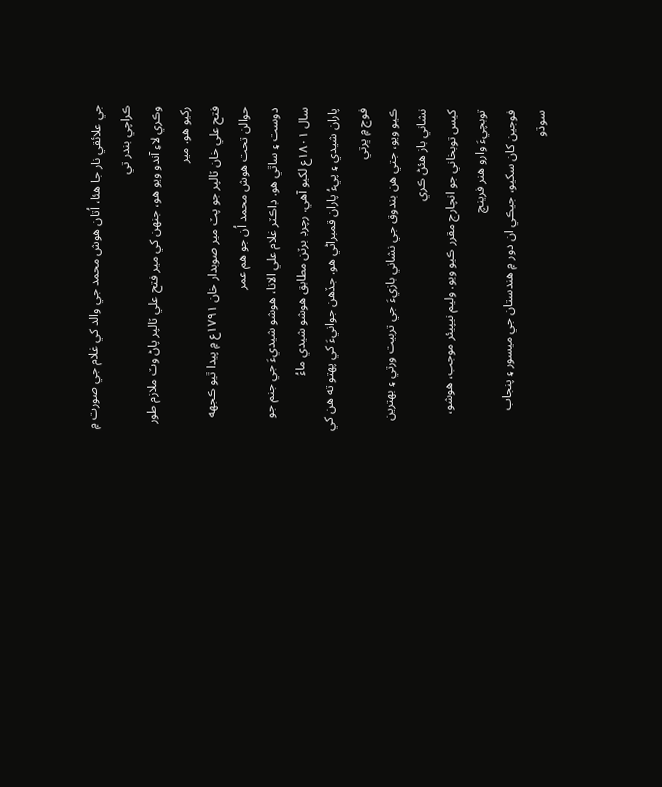جي علائقي نار جا هئا، اُتان هوش محمد جي والد کي غلام جي صورت ۾ ڪراچي بندر تي
وڪري لاءِ آندو ويو هو، جنهن کي مير فتح علي ٽالپر پاڻ وٽ ملازم طور رکيو هو. مير
فتح علي خان ٽالپر جو پٽ مير صوبدار خان ۱۷۹۱ع ۾ پيدا ٿيو ڪجهه حوالن تحت هوش محمد اُن جو هم عمر
دوست ۽ ساٿي هو. ڊاڪٽر غلام علي الانا، هوشو شيديءَ جي جنم جو سال ۱۸۰۱ع لکيو آهي. رچرڊ برٽن مطابق هوشو شيدي ماءُ
پاران شيدي ۽ پيءُ پاران قمبراڻي هو. جڏهن جوانيءَ کي پهتو ته هن کي فوج ۾ ڀرتي
ڪيو ويو، جتي هن بندوق جي نشاني بازيءَ جي تربيت ورتي ۽ بهترين نشاني باز هئڻ ڪري
کيس توبخاني جو انچارج مقرر ڪيو ويو. وليم نيپيئر موجب، هوشو، توبچيءَ وارو هنر فرينچ
فوجين کان سکيو، جيڪي ان دور ۾ هندستان جي ميسور ۽ پنجاب سوڌو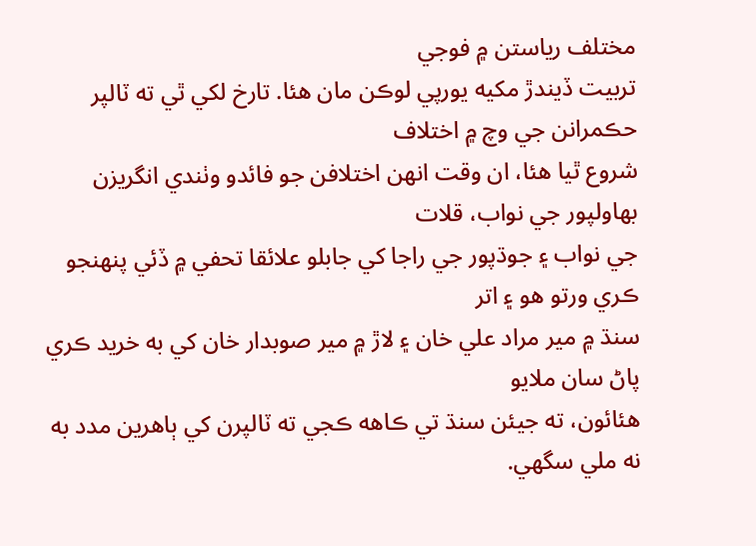مختلف رياستن ۾ فوجي
تربيت ڏيندڙ مکيه يورپي لوڪن مان هئا. تارخ لکي ٿي ته ٽالپر حڪمرانن جي وچ ۾ اختلاف
شروع ٿيا هئا، ان وقت انهن اختلافن جو فائدو وٺندي انگريزن بهاولپور جي نواب، قلات
جي نواب ۽ جوڌپور جي راجا کي جابلو علائقا تحفي ۾ ڏئي پنهنجو ڪري ورتو هو ۽ اتر
سنڌ ۾ مير مراد علي خان ۽ لاڙ ۾ مير صوبدار خان کي به خريد ڪري پاڻ سان ملايو
هئائون، ته جيئن سنڌ تي ڪاهه ڪجي ته ٽالپرن کي ٻاهرين مدد به نه ملي سگهي.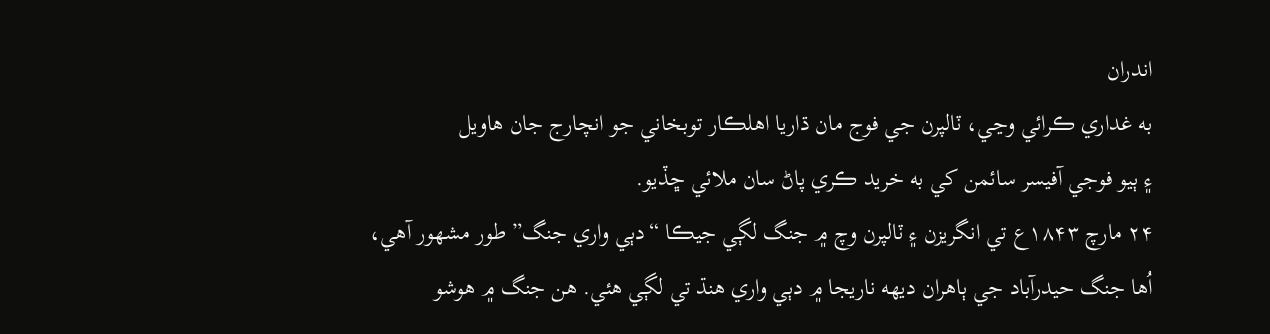اندران
به غداري ڪرائي وڃي، ٽالپرن جي فوج مان ڌاريا اهلڪار توبخاني جو انچارج جان هاويل
۽ ٻيو فوجي آفيسر سائمن کي به خريد ڪري پاڻ سان ملائي ڇڏيو.
۲۴ مارچ ۱۸۴۳ع تي انگريزن ۽ ٽالپرن وچ ۾ جنگ لڳي جيڪا “دٻي واري جنگ” طور مشهور آهي،
اُها جنگ حيدرآباد جي ٻاهران ديهه ناريجا ۾ دٻي واري هنڌ تي لڳي هئي. هن جنگ ۾ هوشو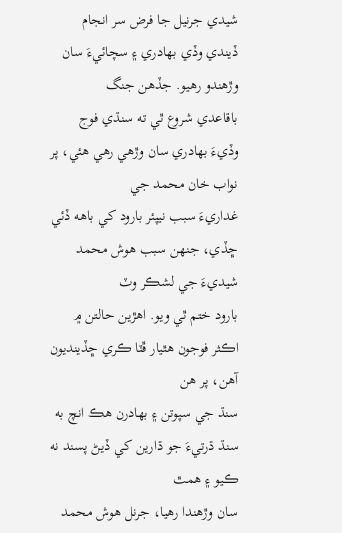شيدي جرنيل جا فرض سر انجام ڏيندي وڏي بهادري ۽ سچائيءَ سان وڙهندو رهيو. جڏهن جنگ
باقاعدي شروع ٿي ته سنڌي فوج وڏيءَ بهادري سان وڙهي رهي هئي، پر نواب خان محمد جي
غداريءَ سبب نيپئر بارود کي باهه ڏئي ڇڏي، جنهن سبب هوش محمد شيديءَ جي لشڪر وٽ
بارود ختم ٿي ويو. اهڙين حالتن ۾ اڪثر فوجون هٿيار ڦٽا ڪري ڇڏينديون آهن، پر هن
سنڌ جي سپوتن ۽ بهادرن هڪ انچ به سنڌ ڌرتيءَ جو ڌارين کي ڏيڻ پسند نه ڪيو ۽ همٿ
سان وڙهندا رهيا، جرنل هوش محمد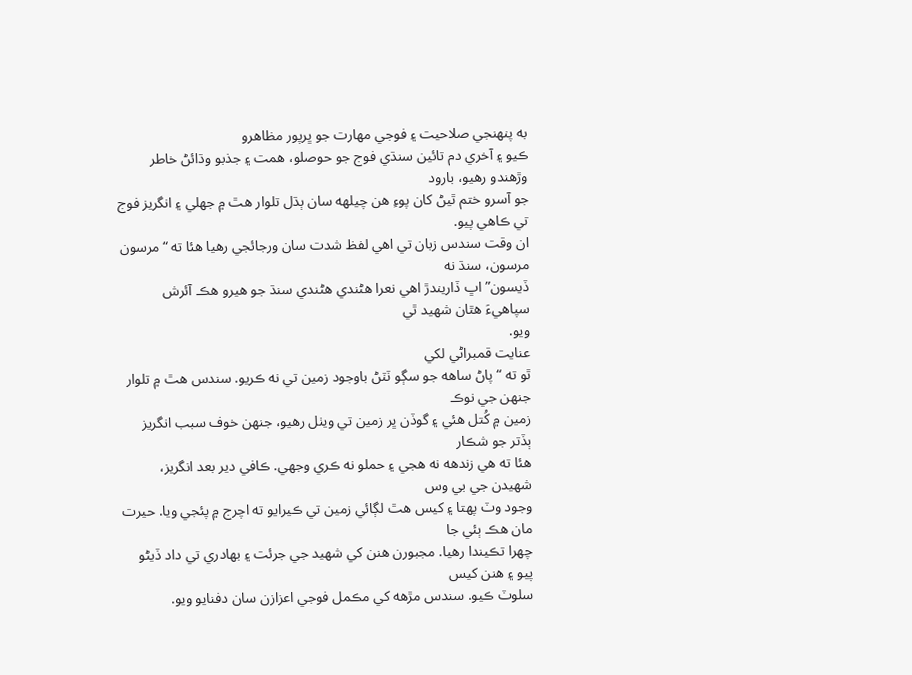به پنهنجي صلاحيت ۽ فوجي مهارت جو ڀرپور مظاهرو
ڪيو ۽ آخري دم تائين سنڌي فوج جو حوصلو، همت ۽ جذبو وڌائڻ خاطر وڙهندو رهيو، بارود
جو آسرو ختم ٿيڻ کان پوءِ هن چيلهه سان ٻڌل تلوار هٿ ۾ جهلي ۽ انگريز فوج تي ڪاهي پيو.
ان وقت سندس زبان تي اهي لفظ شدت سان ورجائجي رهيا هئا ته “مرسون مرسون، سنڌ نه
ڏيسون” اڀ ڏاريندڙ اهي نعرا هڻندي هڻندي سنڌ جو هيرو هڪ آئرش سپاهيءَ هٿان شهيد ٿي
ويو.
عنايت قمبراڻي لکي
ٿو ته “پاڻ ساهه جو سڳو ٽٽڻ باوجود زمين تي نه ڪريو. سندس هٿ ۾ تلوار جنهن جي نوڪ
زمين ۾ کُتل هئي ۽ گوڏن ڀر زمين تي ويٺل رهيو، جنهن خوف سبب انگريز ٻڏتر جو شڪار
هئا ته هي زندهه نه هجي ۽ حملو نه ڪري وجهي. ڪافي دير بعد انگريز، شهيدن جي بي وس
وجود وٽ پهتا ۽ کيس هٿ لڳائي زمين تي ڪيرايو ته اچرج ۾ پئجي ويا. حيرت مان هڪ ٻئي جا
چهرا تڪيندا رهيا. مجبورن هنن کي شهيد جي جرئت ۽ بهادري تي داد ڏيڻو پيو ۽ هنن کيس
سلوٽ ڪيو. سندس مڙهه کي مڪمل فوجي اعزازن سان دفنايو ويو.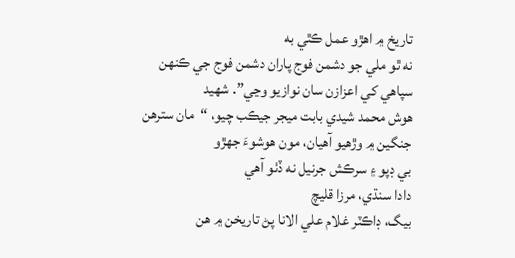تاريخ ۾ اهڙو عمل ڪٿي به
نه ٿو ملي جو دشمن فوج پاران دشمن فوج جي ڪنهن سپاهي کي اعزازن سان نوازيو وڃي”. شهيد
هوش محمد شيدي بابت ميجر جيڪب چيو، “مان سترهن جنگين ۾ وڙهيو آهيان، مون هوشوءَ جھڙو
بي ڊپو ۽ سرڪش جرنيل نه ڏٺو آهي
دادا سنڌي، مرزا قليچ
بيگ، ڊاڪٽر غلام علي الانا پڻ تاريخن ۾ هن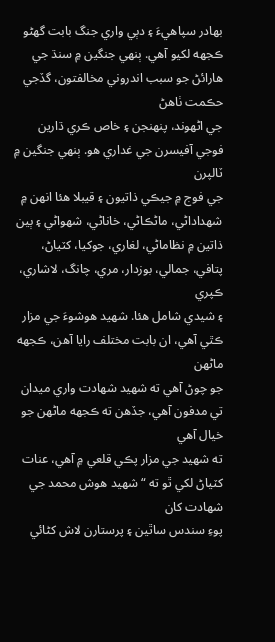بهادر سپاهيءَ ۽ دٻي واري جنگ بابت گهڻو
ڪجهه لکيو آهي. ٻنهي جنگين ۾ سنڌ جي هارائڻ جو سبب اندروني مخالفتون، گڏجي حڪمت ٺاهڻ
جي اڻهوند، پنهنجن ۽ خاص ڪري ڌارين فوجي آفيسرن جي غداري هو. ٻنهي جنگين ۾ ٽالپرن
جي فوج ۾ جيڪي ذاتيون ۽ قيبلا هئا انهن ۾ شهداداڻي، ماڻڪاڻي، خاناڻي، شھواڻي ۽ ٻين
ذاتين ۾ نظاماڻي، لغاري، جوکيا، کٽياڻ، پتافي، جمالي، بوزدار، مري، چانگ، لاشاري، ڪپري
۽ شيدي شامل هئا. شهيد هوشوءَ جي مزار ڪٿي آهي، ان بابت مختلف رايا آهن، ڪجهه ماڻهن
جو چوڻ آهي ته شهيد شهادت واري ميدان تي مدفون آهي، جڏهن ته ڪجهه ماڻهن جو خيال آهي
ته شهيد جي مزار پڪي قلعي ۾ آهي، عنات کٽياڻ لکي ٿو ته “شهيد هوش محمد جي شهادت کان
پوءِ سندس ساٿين ۽ پرستارن لاش کڻائي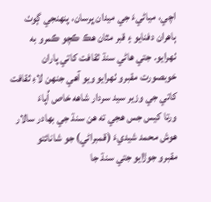اچي، مياڻيءَ جي ميدان ڀرسان، پنهنجي ڳوٺ
ٻاهران دفنايو ۽ قبر مٿان هڪ ڪچو ڪمرو به ٺهرايو. جتي هاڻي سنڌ ثقافت کاتي پاران
خوبصورت مقبرو ٺهرايو ويو آهي جنهن لاءِ ثقافت کاتي جي وزير سيد سردار شاهه خاص اُپاءَ
ورتا کيس جس هجي ته هن سنڌ جي بهادر سالار هوش محمد شيديءَ (قمبراڻي) جو شانائتو
مقبرو جوڙايو جتي سنڌ جا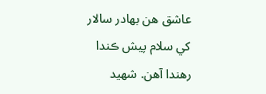عاشق هن بهادر سالار کي سلام پيش ڪندا رهندا آهن. شهيد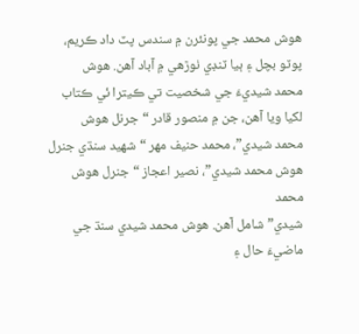هوش محمد جي پونئرن ۾ سندس پٽ داد ڪريم، پوٽو بچل ۽ ٻيا ٽنڊي ٺوڙهي ۾ آباد آهن. هوش
محمد شيديءَ جي شخصيت تي ڪيترا ئي ڪتاب لکيا ويا آهن، جن ۾ منصور قادر “جرنل هوش
محمد شيدي”، محمد حنيف مهر “شهيد سنڌي جنرل هوش محمد شيدي”، نصير اعجاز “جنرل هوش محمد
شيدي” شامل آهن. هوش محمد شيدي سنڌ جي ماضيءَ حال ۽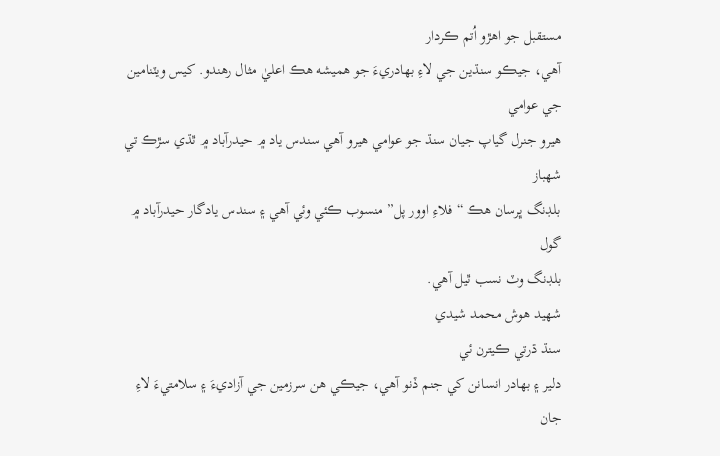مستقبل جو اهڙو اُتم ڪردار
آهي، جيڪو سنڌين جي لاءِ بهادريءَ جو هميشه هڪ اعليٰ مثال رهندو. کيس ويٽنامين جي عوامي
هيرو جنرل گياپ جيان سنڌ جو عوامي هيرو آهي سندس ياد ۾ حيدرآباد ۾ ٿڌي سڙڪ تي شهباز
بلڊنگ ڀرسان هڪ “فلاءِ اوور پل” منسوب ڪئي وئي آهي ۽ سندس يادگار حيدرآباد ۾ گول
بلڊنگ وٽ نسب ٿيل آهي.
شھيد ھوش محمد شيدي
سنڌ ڌرتي ڪيترن ئي
دلير ۽ بهادر انسانن کي جنم ڏنو آهي، جيڪي هن سرزمين جي آزاديءَ ۽ سلامتيءَ لاءِ
جان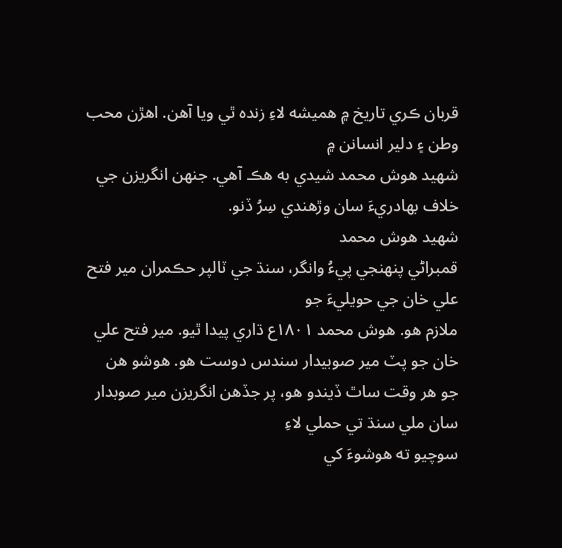قربان ڪري تاريخ ۾ هميشه لاءِ زنده ٿي ويا آهن. اهڙن محب وطن ۽ دلير انسانن ۾
شهيد هوش محمد شيدي به هڪ آهي. جنهن انگريزن جي خلاف بهادريءَ سان وڙهندي سِرُ ڏنو.
شهيد هوش محمد
قمبراڻي پنهنجي پيءُ وانگر، سنڌ جي ٽالپر حڪمران مير فتح علي خان جي حويليءَ جو
ملازم هو. هوش محمد ۱۸۰۱ع ڌاري پيدا ٿيو. مير فتح علي خان جو پٽ مير صوبيدار سندس دوست هو. هوشو هن
جو هر وقت ساٿ ڏيندو هو، پر جڏهن انگريزن مير صوبدار سان ملي سنڌ تي حملي لاءِ
سوچيو ته هوشوءَ کي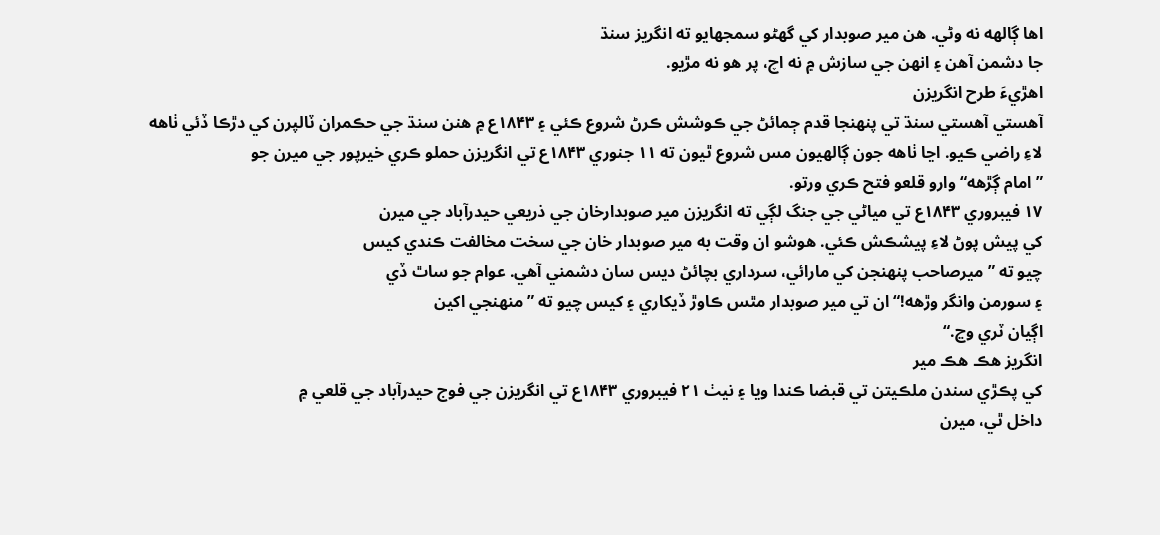اها ڳالهه نه وڻي. هن مير صوبدار کي گهڻو سمجهايو ته انگريز سنڌ
جا دشمن آهن ۽ انهن جي سازش ۾ نه اچ، پر هو نه مڙيو.
اهڙيءَ طرح انگريزن
آهستي آهستي سنڌ تي پنهنجا قدم ڄمائڻ جي ڪوشش ڪرڻ شروع ڪئي ۽ ۱۸۴۳ع ۾ هنن سنڌ جي حڪمران ٽالپرن کي دڙڪا ڏئي ٺاهه
لاءِ راضي ڪيو. اڃا ٺاهه جون ڳالهيون مس شروع ٿيون ته ۱۱ جنوري ۱۸۴۳ع تي انگريزن حملو ڪري خيرپور جي ميرن جو
”امام ڳڙهه“ وارو قلعو فتح ڪري ورتو.
۱۷ فيبروري ۱۸۴۳ع تي مياڻي جي جنگ لڳي ته انگريزن مير صوبدارخان جي ذريعي حيدرآباد جي ميرن
کي پيش پوڻ لاءِ پيشڪش ڪئي. هوشو ان وقت به مير صوبدار خان جي سخت مخالفت ڪندي کيس
چيو ته ”ميرصاحب پنهنجن کي مارائي، سرداري بچائڻ ديس سان دشمني آهي. عوام جو ساٿ ڏي
۽ سورمن وانگر وڙهه!“ ان تي مير صوبدار مٿس ڪاوڙ ڏيکاري ۽ کيس چيو ته ”منهنجي اکين
اڳيان ٽري وڃ.“
انگريز هڪ هڪ مير
کي پڪڙي سندن ملڪيتن تي قبضا ڪندا ويا ۽ نيٺ ۲۱ فيبروري ۱۸۴۳ع تي انگريزن جي فوج حيدرآباد جي قلعي ۾
داخل ٿي، ميرن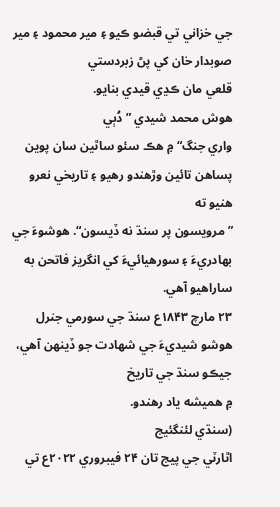جي خزاني تي قبضو ڪيو ۽ مير محمود ۽ مير صوبدار خان کي پڻ زبردستي
قلعي مان ڪڍي قيدي بنايو.
هوش محمد شيدي ”دُٻي
واري جنگ“ ۾ هڪ سئو ساٿين سان پوين پساهن تائين وڙهندو رهيو ۽ تاريخي نعرو هنيو ته
”مرويسون پر سنڌ نه ڏيسون“. هوشوءَ جي بهادريءَ ۽ سورهيائيءَ کي انگريز فاتحن به
ساراهيو آهي.
۲۳ مارچ ۱۸۴۳ع سنڌ جي سورمي جنرل هوشو شيديءَ جي شهادت جو ڏينهن آهي، جيڪو سنڌ جي تاريخ
۾ هميشه ياد رهندو.
(سنڌي لئنگئيج
اٿارٽي جي پيج تان ۲۴ فيبروري ۲۰۲۲ع تي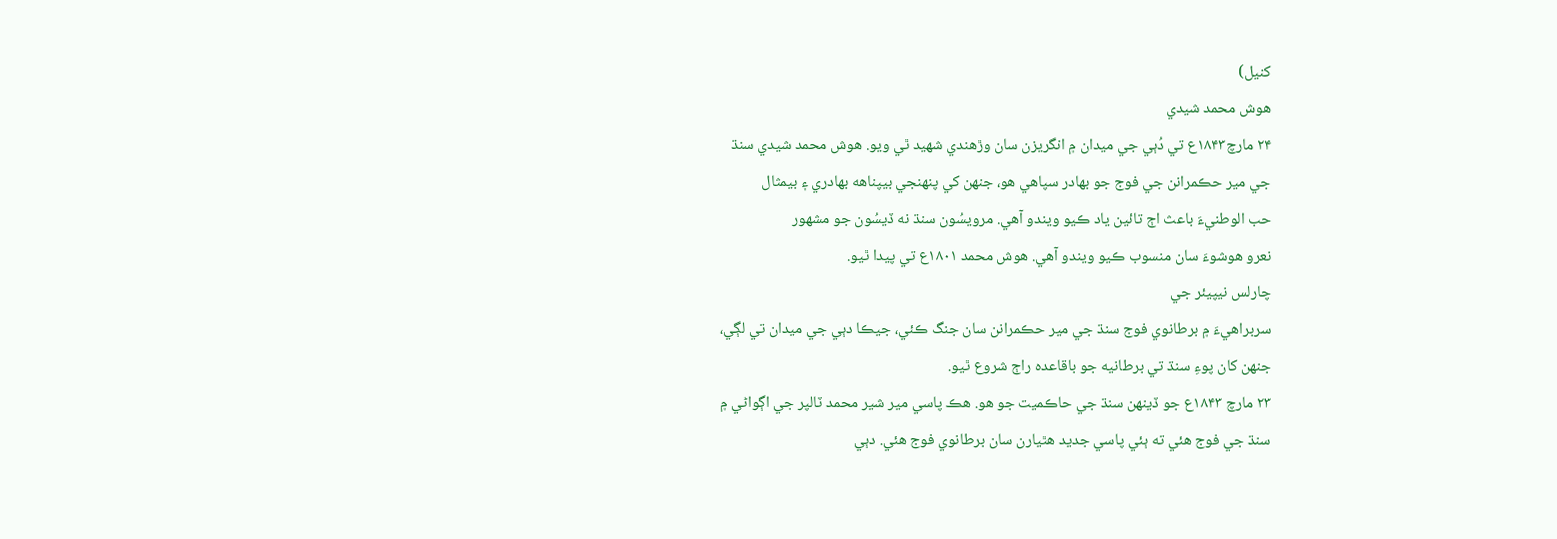کنيل)
هوش محمد شيدي
۲۴ مارچ۱۸۴۳ع تي دُٻي جي ميدان ۾ انگريزن سان وڙهندي شهيد ٿي ويو. هوش محمد شيدي سنڌ
جي مير حڪمرانن جي فوج جو بهادر سپاهي هو، جنهن کي پنهنجي بيپناهه بهادري ۽ بيمثال
حب الوطنيءَ باعث اڄ تائين ياد ڪيو ويندو آهي. مرويسُون سنڌ نه ڏيسُون جو مشهور
نعرو هوشوءَ سان منسوب ڪيو ويندو آهي. هوش محمد ۱۸۰۱ع تي پيدا ٿيو.
چارلس نيپيئر جي
سربراهيءَ ۾ برطانوي فوج سنڌ جي مير حڪمرانن سان جنگ ڪئي، جيڪا دٻي جي ميدان تي لڳي،
جنهن کان پوءِ سنڌ تي برطانيه جو باقاعده راڄ شروع ٿيو.
۲۳ مارچ ۱۸۴۳ع جو ڏينهن سنڌ جي حاڪميت جو هو. هڪ پاسي مير شير محمد ٽالپر جي اڳواڻي ۾
سنڌ جي فوج هئي ته ٻئي پاسي جديد هٿيارن سان برطانوي فوج هئي. دٻي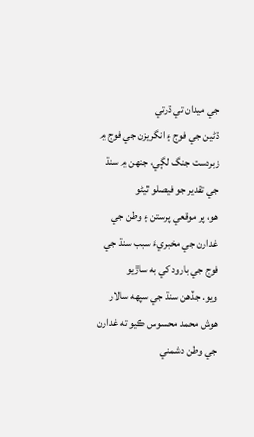جي ميدان تي ڌرتي
ڌڻين جي فوج ۽ انگريزن جي فوج ۾ زبردست جنگ لڳي، جنهن ۾ سنڌ جي تقدير جو فيصلو ٿيڻو
هو، پر موقعي پرستن ۽ وطن جي غدارن جي مخبريءَ سبب سنڌ جي فوج جي بارود کي به ساڙيو
ويو. جڏهن سنڌ جي سپهه سالار هوش محمد محسوس ڪيو ته غدارن جي وطن دشمني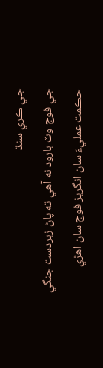جي ڪري سنڌ
جي فوج وٽ بارود نه آهي ته پاڻ زبردست جنگي حڪمت عمليءَ سان انگريز فوج سان اهڙي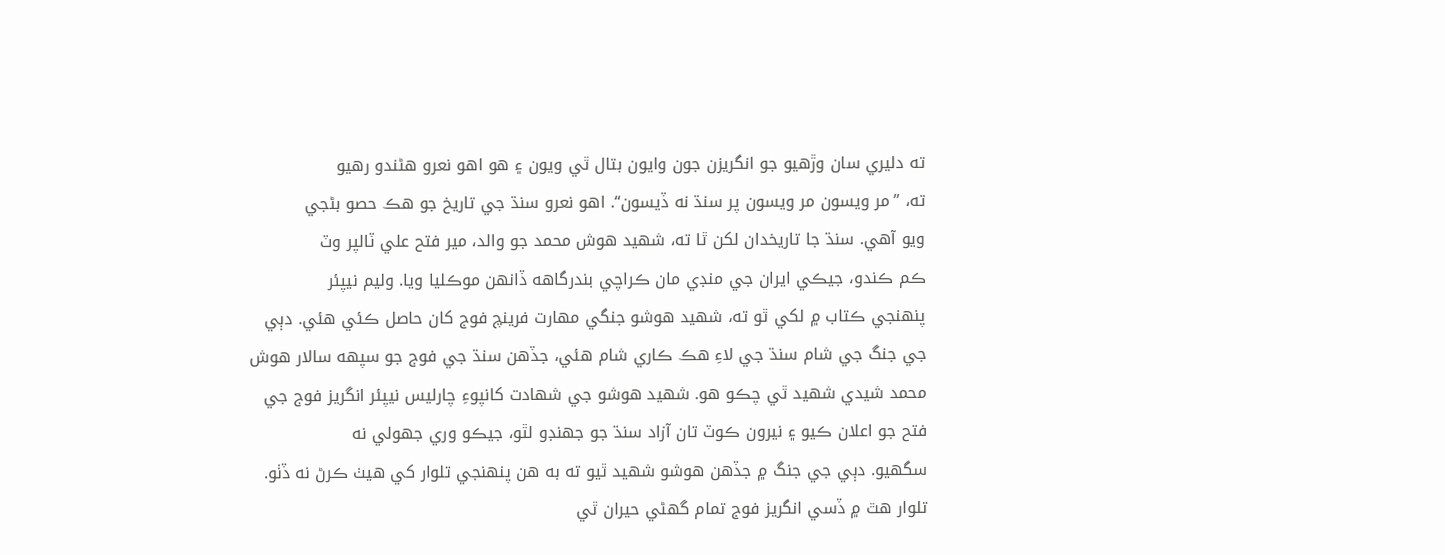ته دليري سان وڙهيو جو انگريزن جون وايون بتال ٿي ويون ۽ هو اهو نعرو هڻندو رهيو
ته، ”مر ويسون مر ويسون پر سنڌ نه ڏيسون“. اهو نعرو سنڌ جي تاريخ جو هڪ حصو بڻجي
ويو آهي. سنڌ جا تاريخدان لکن ٿا ته، شهيد هوش محمد جو والد، مير فتح علي ٽالپر وٽ
ڪم ڪندو، جيڪي ايران جي منڊي مان ڪراچي بندرگاهه ڏانهن موڪليا ويا. وليم نيپئر
پنهنجي ڪتاب ۾ لکي ٿو ته، شهيد هوشو جنگي مهارت فرينچ فوج کان حاصل ڪئي هئي. دٻي
جي جنگ جي شام سنڌ جي لاءِ هڪ ڪاري شام هئي، جڏهن سنڌ جي فوج جو سپهه سالار هوش
محمد شيدي شهيد ٿي چڪو هو. شهيد هوشو جي شهادت کانپوءِ چارليس نيپئر انگريز فوج جي
فتح جو اعلان ڪيو ۽ نيرون ڪوٽ تان آزاد سنڌ جو جهنڊو لٿو، جيڪو وري جهولي نه
سگهيو. دٻي جي جنگ ۾ جڏهن هوشو شهيد ٿيو ته به هن پنهنجي تلوار کي هيٺ ڪرڻ نه ڏٺو.
تلوار هٿ ۾ ڏسي انگريز فوج تمام گهڻي حيران ٿي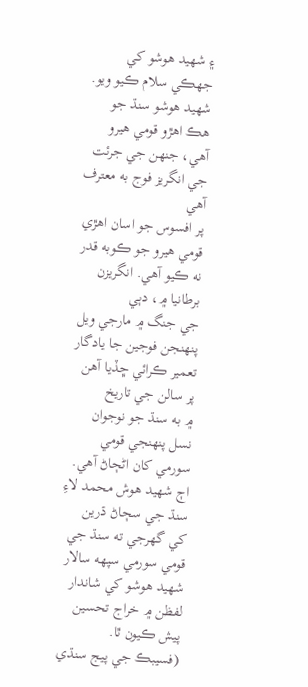۽ شهيد هوشو کي جهڪي سلام ڪيو ويو.
شهيد هوشو سنڌ جو هڪ اهڙو قومي هيرو آهي، جنهن جي جرئت جي انگريز فوج به معترف آهي
پر افسوس جو اسان اهڙي قومي هيرو جو ڪوبه قدر نه ڪيو آهي. انگريزن برطانيا ۾، دٻي
جي جنگ ۾ مارجي ويل پنهنجن فوجين جا يادگار تعمير ڪرائي ڇڏيا آهن پر سالن جي تاريخ
۾ به سنڌ جو نوجوان نسل پنهنجي قومي سورمي کان اڻڄاڻ آهي. اڄ شهيد هوش محمد لاءِ
سنڌ جي سڄاڻ ڌرين کي گهرجي ته سنڌ جي قومي سورمي سپهه سالار شهيد هوشو کي شاندار
لفظن ۾ خراج تحسين پيش ڪيون ٿا.
(فسيبڪ جي پيج سنڌي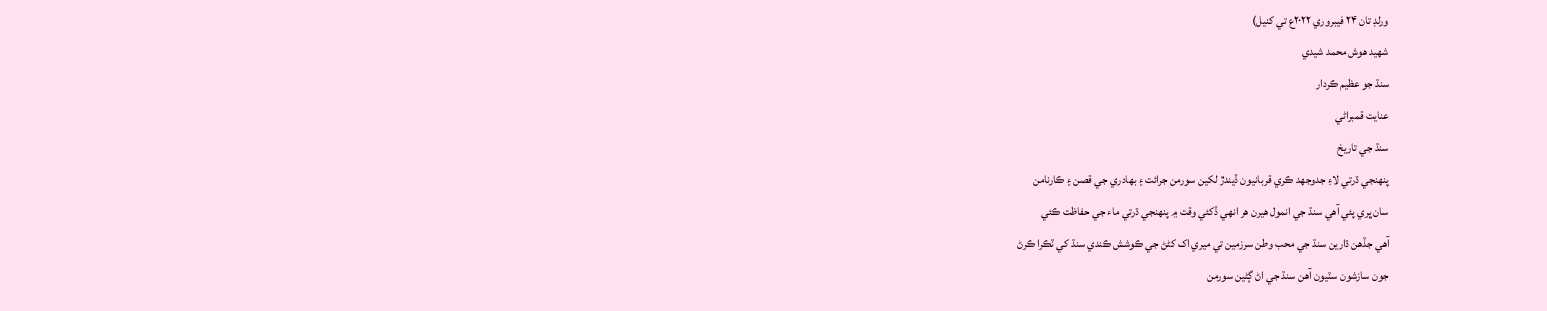ورلڊ تان ۲۴ فيبروري ۲۰۲۲ع تي کنيل)
شھيد ھوش محمد شيدي
سنڌ جو عظيم ڪردار
عنايت قمبراڻي
سنڌ جي تاريخ
پنھنجي ڌرتي لاءِ جدوجھد ڪري قربانيون ڏيندڙ لکين سورمن جرائت ۽ بھادري جي قصن ۽ ڪارنامن
سان ڀري پئي آھي سنڌ جي انمول ھيرن ھر انھي ڏکئي وقت ۾ پنھنجي ڌرتي ماء جي حفاظت ڪئي
آھي جڏھن ڌارين سنڌ جي محب وطن سرزمين تي ميري اک کڻڻ جي ڪوشش ڪندي سنڌ کي ٽڪرا ڪرڻ
جون سازشون سٽيون آھن سنڌ جي اڻ ڳڻين سورمن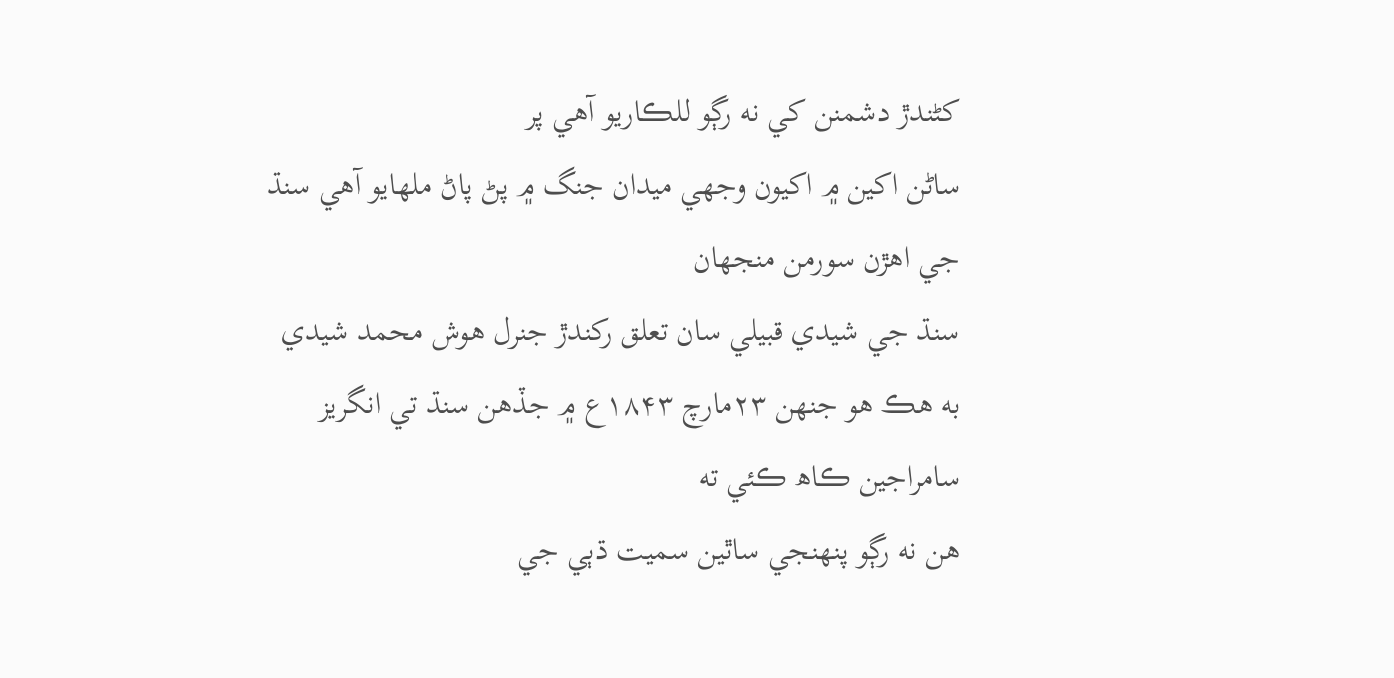کڻندڙ دشمنن کي نه رڳو للڪاريو آھي پر
ساڻن اکين ۾ اکيون وجهي ميدان جنگ ۾ پڻ پاڻ ملھايو آھي سنڌ جي اھڙن سورمن منجھان
سنڌ جي شيدي قبيلي سان تعلق رکندڙ جنرل ھوش محمد شيدي به ھڪ ھو جنھن ۲۳مارچ ۱۸۴۳ع ۾ جڏھن سنڌ تي انگريز سامراجين ڪاھ ڪئي ته
ھن نه رڳو پنھنجي ساٿين سميت ڌٻي جي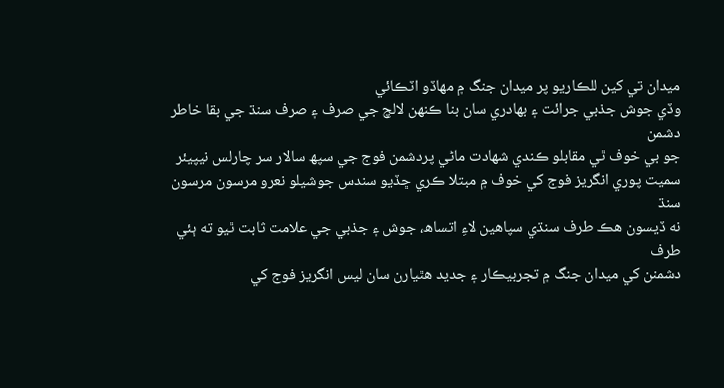ميدان تي کين للڪاريو پر ميدان جنگ ۾ مھاڏو اٽڪائي
وڏي جوش جذبي جرائت ۽ بھادري سان بنا ڪنھن لالچ جي صرف ۽ صرف سنڌ جي بقا خاطر دشمن
جو بي خوف ٿي مقابلو ڪندي شھادت ماڻي پردشمن فوج جي سپھ سالار سر چارلس نيپيئر
سميت پوري انگريز فوج کي خوف ۾ مبتلا ڪري ڇڏيو سندس جوشيلو نعرو مرسون مرسون سنڌ
نه ڏيسون ھڪ طرف سنڌي سپاھين لاءِ اتساھ، جوش ۽ جذبي جي علامت ثابت ٿيو ته ٻئي طرف
دشمنن کي ميدان جنگ ۾ تجربيڪار ۽ جديد ھٿيارن سان ليس انگريز فوج کي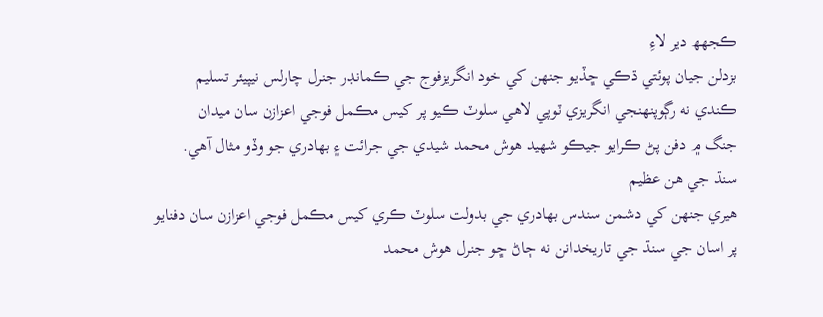ڪجهھ دير لاءِ
بزدلن جيان پوئتي ڌڪي ڇڏيو جنھن کي خود انگريزفوج جي ڪمانڊر جنرل چارلس نيپيئر تسليم
ڪندي نه رڳوپنھنجي انگريزي ٽوپي لاھي سلوٽ ڪيو پر کيس مڪمل فوجي اعزازن سان ميدان
جنگ ۾ دفن پڻ ڪرايو جيڪو شھيد ھوش محمد شيدي جي جرائت ۽ بھادري جو وڏو مثال آھي.
سنڌ جي ھن عظيم
ھيري جنھن کي دشمن سندس بھادري جي بدولت سلوٽ ڪري کيس مڪمل فوجي اعزازن سان دفنايو
پر اسان جي سنڌ جي تاريخدانن نه ڄاڻ ڇو جنرل ھوش محمد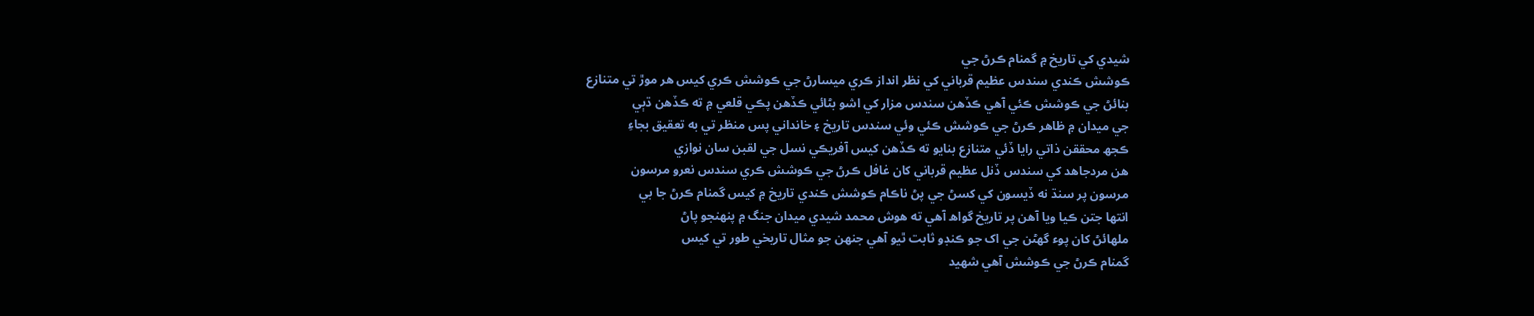شيدي کي تاريخ ۾ گمنام ڪرڻ جي
ڪوشش ڪندي سندس عظيم قرباني کي نظر انداز ڪري ميسارڻ جي ڪوشش ڪري کيس ھر موڙ تي متنازع
بنائڻ جي ڪوشش ڪئي آھي ڪڏھن سندس مزار کي اشو بڻائي ڪڏھن پڪي قلعي ۾ ته ڪڏھن ڌٻي
جي ميدان ۾ ظاھر ڪرڻ جي ڪوشش ڪئي وئي سندس تاريخ ۽ خانداني پس منظر تي به تعقيق بجاءِ
ڪجھ محققن ذاتي رايا ڏئي متنازع بنايو ته ڪڏھن کيس آفريڪي نسل جي لقبن سان نوازي
ھن مردجاھد کي سندس ڏنل عظيم قرباني کان غافل ڪرڻ جي ڪوشش ڪري سندس نعرو مرسون
مرسون پر سنڌ نه ڏيسون کي کسڻ جي پڻ ناڪام ڪوشش ڪندي تاريخ ۾ کيس گمنام ڪرڻ جا بي
انتھا جتن ڪيا ويا آھن پر تاريخ گواھ آھي ته ھوش محمد شيدي ميدان جنگ ۾ پنھنجو پاڻ
ملھائڻ کان پوء گھڻن جي اک جو ڪنڊو ثابت ٿيو آھي جنھن جو مثال تاريخي طور تي کيس
گمنام ڪرڻ جي ڪوشش آهي شھيد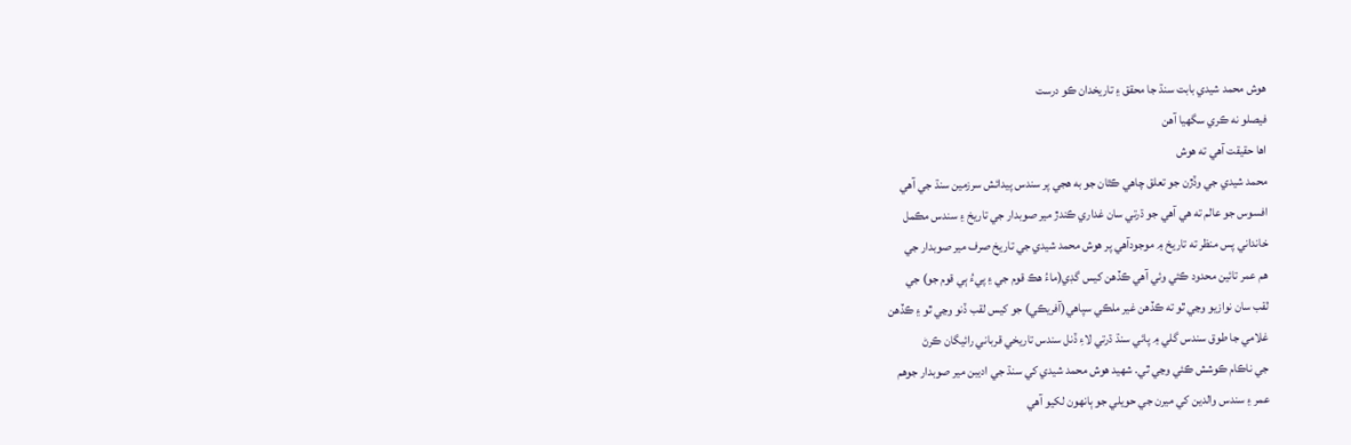ھوش محمد شيدي بابت سنڌ جا محقق ۽ تاريخدان ڪو درست
فيصلو نه ڪري سگھيا آھن
اھا حقيقت آھي ته ھوش
محمد شيدي جي وڏڙن جو تعلق چاھي ڪٿان جو به ھجي پر سندس پيدائش سرزمين سنڌ جي آھي
افسوس جو عالم ته ھي آھي جو ڌرتي سان غداري ڪندڙ مير صوبدار جي تاريخ ۽ سندس مڪمل
خانداني پس منظر ته تاريخ ۾ موجودآھي پر ھوش محمد شيدي جي تاريخ صرف مير صوبدار جي
ھم عمر تائين محدود ڪئي وئي آھي ڪڏھن کيس گڊي(ماءُ ھڪ قوم جي ۽ پيءُ ٻي قوم جو) جي
لقب سان نوازيو وڃي ٿو ته ڪڏھن غير ملڪي سپاھي(آفريڪي) جو کيس لقب ڏنو وڃي ٿو ۽ ڪڏھن
غلامي جا طوق سندس گلي ۾ پائي سنڌ ڌرتي لاءِ ڏنل سندس تاريخي قرباني رائيگان ڪرڻ
جي ناڪام ڪوشش ڪئي وڃي ٿي. شھيد ھوش محمد شيدي کي سنڌ جي اديبن مير صوبدار جوھم
عمر ۽ سندس والدين کي ميرن جي حويلي جو ٻانھون لکيو آھي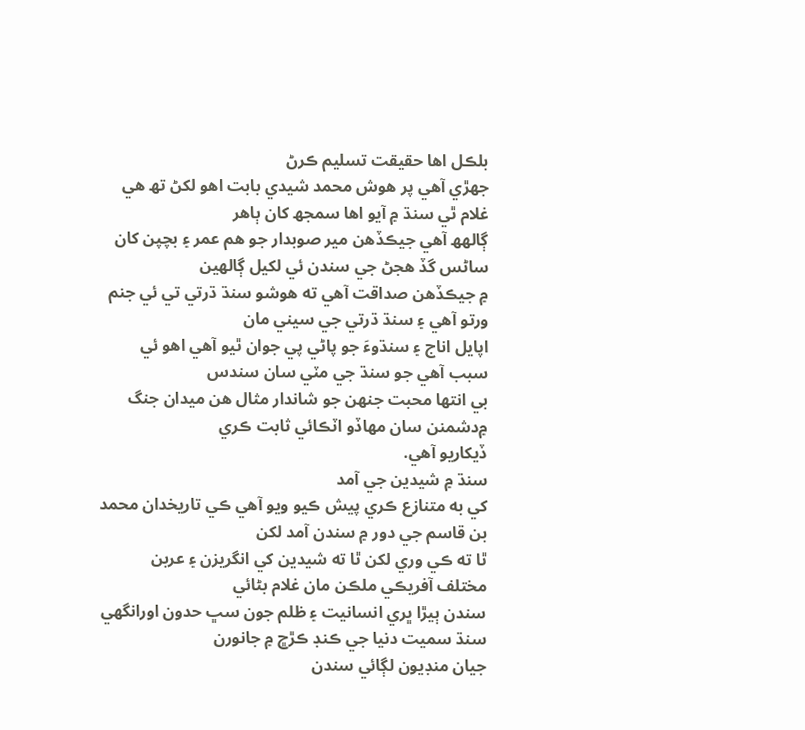بلڪل اھا حقيقت تسليم ڪرڻ
جھڙي آھي پر ھوش محمد شيدي بابت اھو لکڻ تھ ھي غلام ٿي سنڌ ۾ آيو اھا سمجھ کان ٻاھر
ڳالهھ آھي جيڪڏھن مير صوبدار جو ھم عمر ۽ بچپن کان ساڻس گڏ ھجڻ جي سندن ئي لکيل ڳالھين
۾ جيڪڏھن صداقت آھي ته ھوشو سنڌ ڌرتي تي ئي جنم ورتو آھي ۽ سنڌ ڌرتي جي سيني مان
اپايل اناج ۽ سنڌوءَ جو پاڻي پي جوان ٿيو آھي اهو ئي سبب آھي جو سنڌ جي مٽي سان سندس
بي انتھا محبت جنھن جو شاندار مثال ھن ميدان جنگ ۾دشمنن سان مھاڏو اٽڪائي ثابت ڪري
ڏيکاريو آھي.
سنڌ ۾ شيدين جي آمد
کي به متنازع ڪري پيش ڪيو ويو آھي ڪي تاريخدان محمد بن قاسم جي دور ۾ سندن آمد لکن
ٿا ته ڪي وري لکن ٿا ته شيدين کي انگريزن ۽ عربن مختلف آفريڪي ملڪن مان غلام بڻائي
سندن ٻيڙا ڀري انسانيت ۽ ظلم جون سڀ حدون اورانگھي سنڌ سميت دنيا جي ڪنڊ ڪڙڇ ۾ جانورن
جيان منڊيون لڳائي سندن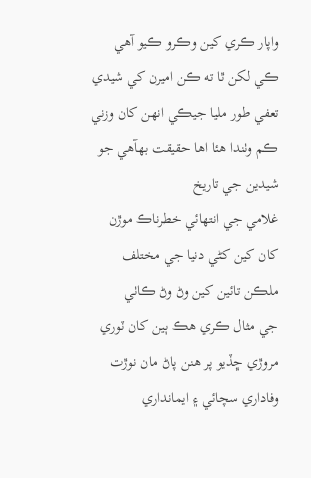واپار ڪري کين وڪرو ڪيو آھي ڪي لکن ٿا ته ڪن اميرن کي شيدي
تعفي طور مليا جيڪي انھن کان وزني ڪم وٺندا ھئا اھا حقيقت بهآھي جو شيدين جي تاريخ
غلامي جي انتھائي خطرناڪ موڙن کان کين کڻي دنيا جي مختلف ملڪن تائين کين وڻ وڻ ڪاٺي
جي مثال ڪري ھڪ ٻين کان ٽوري مروڙي ڇڏيو پر ھنن پاڻ مان نوڙت وفاداري سچائي ۽ ايمانداري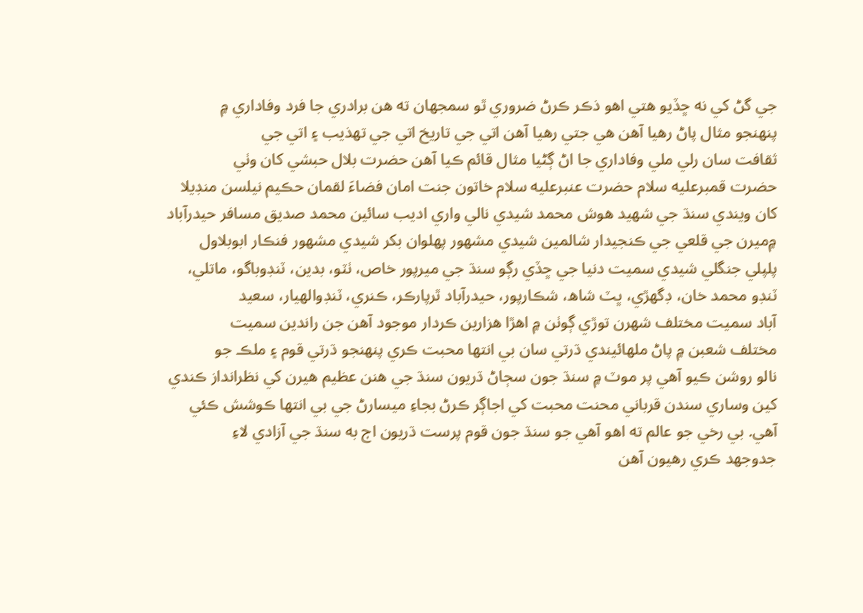جي گڻ کي نه ڇڏيو ھتي اھو ذڪر ڪرڻ ضروري ٿو سمجھان ته ھن برادري جا فرد وفاداري ۾
پنھنجو مثال پاڻ رھيا آھن ھي جتي رھيا آھن اتي جي تاريخ اتي جي تھذيب ۽ اتي جي
ثقافت سان رلي ملي وفاداري جا اڻ ڳڻيا مثال قائم ڪيا آھن حضرت بلال حبشي کان وٺي
حضرت قمبرعليه سلام حضرت عنبرعليه سلام خاتون جنت امان فضاءَ لقمان حڪيم نيلسن منڊيلا
کان ويندي سنڌ جي شھيد ھوش محمد شيدي نالي واري اديب سائين محمد صديق مسافر حيدرآباد
۾ميرن جي قلعي جي ڪنجيدار شالمين شيدي مشھور پھلوان بکر شيدي مشھور فنڪار ابوبلاول
پلپلي جنگلي شيدي سميت دنيا جي ڇڏي رڳو سنڌ جي ميرپور خاص، ٺٽو، بدين، ٽنڊوباگو، ماتلي،
ٽنڊو محمد خان، ڊگھڙي، ڀٽ شاھ، شڪارپور، حيدرآباد ٿرپارڪر، ڪنري، ٽنڊوالھيار، سعيد
آباد سميت مختلف شھرن توڙي ڳوٺن ۾ اھڙا ھزارين ڪردار موجود آھن جن راندين سميت
مختلف شعبن ۾ پاڻ ملھائيندي ڌرتي سان بي انتھا محبت ڪري پنھنجو ڌرتي قوم ۽ ملڪ جو
نالو روشن ڪيو آھي پر موٽ ۾ سنڌ جون سڄاڻ ڌريون سنڌ جي ھنن عظيم ھيرن کي نظرانداز ڪندي
کين وساري سندن قرباني محنت محبت کي اجاڳر ڪرڻ بجاءِ ميسارڻ جي بي انتھا ڪوشش ڪئي
آھي. بي رخي جو عالم ته اھو آھي جو سنڌ جون قوم پرست ڌريون اڄ به سنڌ جي آزادي لاءِ
جدوجھد ڪري رھيون آھن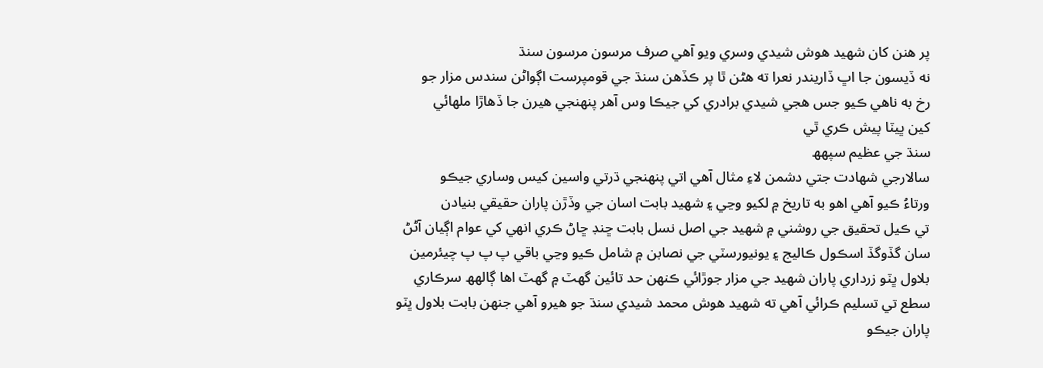پر ھنن کان شھيد ھوش شيدي وسري ويو آھي صرف مرسون مرسون سنڌ
نه ڏيسون جا اڀ ڏاريندر نعرا ته ھڻن ٿا پر ڪڏھن سنڌ جي قومپرست اڳواڻن سندس مزار جو
رخ به ناھي ڪيو جس ھجي شيدي برادري کي جيڪا وس آھر پنھنجي ھيرن جا ڏھاڙا ملھائي
کين ڀيٽا پيش ڪري ٿي
سنڌ جي عظيم سپهھ
سالارجي شھادت جتي دشمن لاءِ مثال آھي اتي پنھنجي ڌرتي واسين کيس وساري جيڪو
ورتاءُ ڪيو آھي اھو به تاريخ ۾ لکيو وڃي ۽ شھيد بابت اسان جي وڏڙن پاران حقيقي بنيادن
تي ڪيل تحقيق جي روشني ۾ شھيد جي اصل نسل بابت ڇنڊ ڇاڻ ڪري انھي کي عوام اڳيان آڻڻ
سان گڏوگڏ اسڪول ڪاليج ۽ يونيورسٽي جي نصابن ۾ شامل ڪيو وڃي باقي پ پ پ چيئرمين
بلاول ڀٽو زرداري پاران شھيد جي مزار جوڙائي ڪنھن حد تائين گھٽ ۾ گھٽ اھا ڳالهھ سرڪاري
سطع تي تسليم ڪرائي آھي ته شھيد ھوش محمد شيدي سنڌ جو ھيرو آھي جنھن بابت بلاول ڀٽو
پاران جيڪو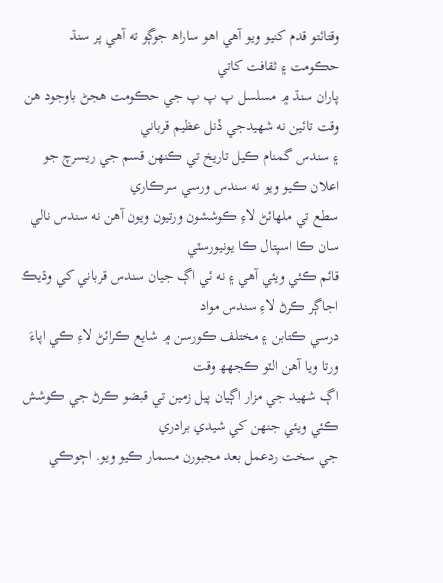وقتائتو قدم کنيو ويو آھي اھو ساراھ جوڳو ته آھي پر سنڌ حڪومت ۽ ثقافت کاتي
پاران سنڌ ۾ مسلسل پ پ پ جي حڪومت ھجڻ باوجود ھن وقت تائين نه شھيدجي ڏنل عظيم قرباني
۽ سندس گمنام ڪيل تاريخ تي ڪنھن قسم جي ريسرچ جو اعلان ڪيو ويو نه سندس ورسي سرڪاري
سطع تي ملھائڻ لاءِ ڪوششون ورتيون ويون آھن نه سندس نالي سان ڪا اسپتال ڪا يونيورسٽي
قائم ڪئي ويئي آھي ۽ نه ئي اڳ جيان سندس قرباني کي وڌيڪ اجاڳر ڪرڻ لاءِ سندس مواد
درسي ڪتابن ۽ مختلف ڪورسن ۾ شايع ڪرائڻ لاءِ ڪي اپاءَ ورتا ويا آھن الٽو ڪجهھ وقت
اڳ شھيد جي مزار اڳيان پيل زمين تي قبضو ڪرڻ جي ڪوشش ڪئي ويئي جنھن کي شيدي برادري
جي سخت ردعمل بعد مجبورن مسمار ڪيو ويو. اڄوڪي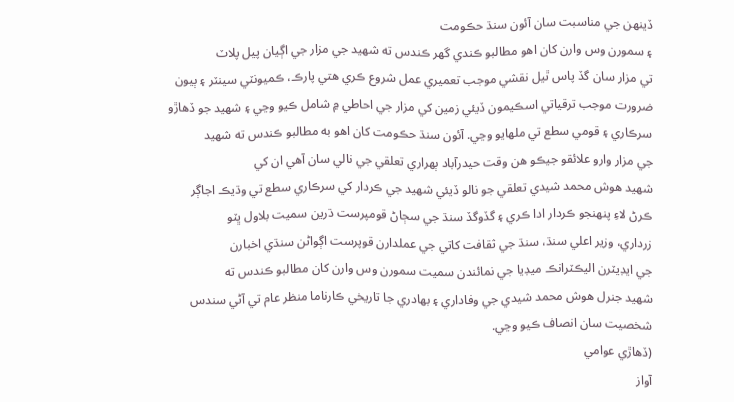ڏينھن جي مناسبت سان آئون سنڌ حڪومت
۽ سمورن وس وارن کان اھو مطالبو ڪندي گھر ڪندس ته شھيد جي مزار جي اڳيان پيل پلاٽ
تي مزار سان گڏ پاس ٿيل نقشي موجب تعميري عمل شروع ڪري ھتي پارڪ، ڪميونٽي سينٽر ۽ ٻيون
ضرورت موجب ترقياتي اسڪيمون ڏيئي زمين کي مزار جي احاطي ۾ شامل ڪيو وڃي ۽ شھيد جو ڏھاڙو
سرڪاري ۽ قومي سطع تي ملھايو وڃي. آئون سنڌ حڪومت کان اھو به مطالبو ڪندس ته شھيد
جي مزار وارو علائقو جيڪو ھن وقت حيدرآباد ٻھراري تعلقي جي نالي سان آھي ان کي
شھيد ھوش محمد شيدي تعلقي جو نالو ڏيئي شھيد جي ڪردار کي سرڪاري سطع تي وڌيڪ اجاڳر
ڪرڻ لاءِ پنھنجو ڪردار ادا ڪري ۽ گڏوگڏ سنڌ جي سڄاڻ قومپرست ڌرين سميت بلاول ڀٽو
زرداري، وزير اعلي سنڌ، سنڌ جي ثقافت کاتي جي عملدارن قوپرست اڳواڻن سنڌي اخبارن
جي ايڊيٽرن اليڪٽرانڪ ميڊيا جي نمائندن سميت سمورن وس وارن کان مطالبو ڪندس ته
شھيد جنرل ھوش محمد شيدي جي وفاداري ۽ بھادري جا تاريخي ڪارناما منظر عام تي آڻي سندس
شخصيت سان انصاف ڪيو وڃي.
(ڏھاڙي عوامي
آواز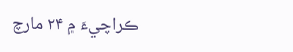ڪراچيءَ ۾ ۲۴ مارچ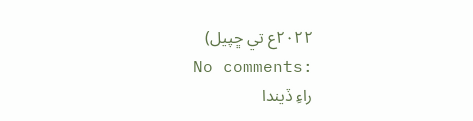۲۰۲۲ع تي ڇپيل)
No comments:
راءِ ڏيندا